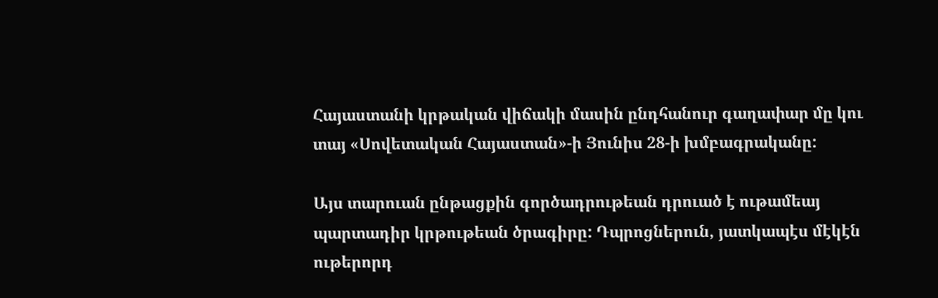Հայաստանի կրթական վիճակի մասին ընդհանուր գաղափար մը կու տայ «Սովետական Հայաստան»-ի Յունիս 28-ի խմբագրականը:

Այս տարուան ընթացքին գործադրութեան դրուած է ութամեայ պարտադիր կրթութեան ծրագիրը: Դպրոցներուն, յատկապէս մէկէն ութերորդ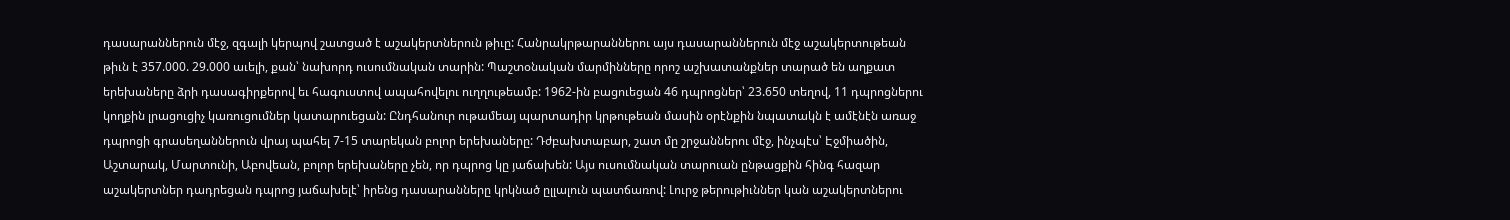դասարաններուն մէջ, զգալի կերպով շատցած է աշակերտներուն թիւը: Հանրակրթարաններու այս դասարաններուն մէջ աշակերտութեան թիւն է 357.000. 29.000 աւելի, քան՝ նախորդ ուսումնական տարին: Պաշտօնական մարմինները որոշ աշխատանքներ տարած են աղքատ երեխաները ձրի դասագիրքերով եւ հագուստով ապահովելու ուղղութեամբ: 1962-ին բացուեցան 46 դպրոցներ՝ 23.650 տեղով, 11 դպրոցներու կողքին լրացուցիչ կառուցումներ կատարուեցան: Ընդհանուր ութամեայ պարտադիր կրթութեան մասին օրէնքին նպատակն է ամէնէն առաջ դպրոցի գրասեղաններուն վրայ պահել 7-15 տարեկան բոլոր երեխաները: Դժբախտաբար, շատ մը շրջաններու մէջ, ինչպէս՝ Էջմիածին, Աշտարակ, Մարտունի, Աբովեան, բոլոր երեխաները չեն, որ դպրոց կը յաճախեն: Այս ուսումնական տարուան ընթացքին հինգ հազար աշակերտներ դադրեցան դպրոց յաճախելէ՝ իրենց դասարանները կրկնած ըլլալուն պատճառով: Լուրջ թերութիւններ կան աշակերտներու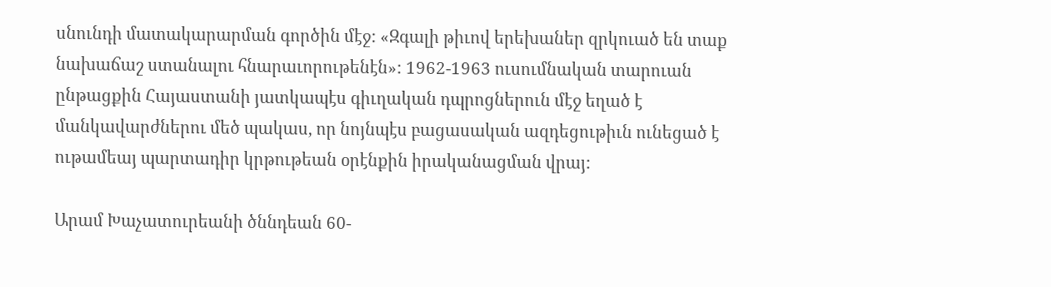սնունդի մատակարարման գործին մէջ: «Զգալի թիւով երեխաներ զրկուած են տաք նախաճաշ ստանալու հնարաւորութենէն»: 1962-1963 ուսումնական տարուան ընթացքին Հայաստանի յատկապէս գիւղական դպրոցներուն մէջ եղած է մանկավարժներու մեծ պակաս, որ նոյնպէս բացասական ազդեցութիւն ունեցած է ութամեայ պարտադիր կրթութեան օրէնքին իրականացման վրայ:

Արամ Խաչատուրեանի ծննդեան 60-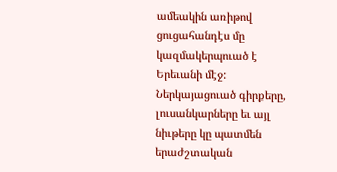ամեակին առիթով ցուցահանդէս մը կազմակերպուած է Երեւանի մէջ: Ներկայացուած գիրքերը, լուսանկարները եւ այլ նիւթերը կը պատմեն երաժշտական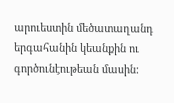արուեստին մեծատաղանդ երգահանին կեանքին ու գործունէութեան մասին: